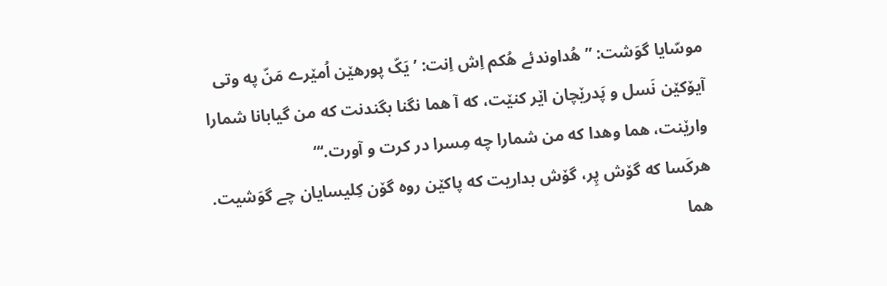موسّایا گوَشت: ”هُداوندئے هُکم اِش اِنت: ’یَکّ پورهێن اُمێرے مَنّ په وتی آیۆکێن نَسل و پَدرێچان اێر کنێت، که آ هما نگنا بگندنت که من گیابانا شمارا وارێنت، هما وهدا که من شمارا چه مِسرا در کرت و آورت.‘“
هرکَسا که گۆش پِر، گۆش بداریت که پاکێن روه گۆن کِلیسایان چے گوَشیت. هما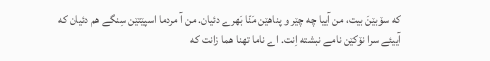که سۆبێنَ بیت، من آییا چه چێر و پناهێن مَنّا بَهرے دئیان. من آ مردما اسپێتێن سِنگے هم دئیان که آییئے سرا نۆکێن نامے نبشته اِنت. اے ناما تهنا هما زانت که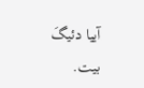آییا دئیگَ بیت.